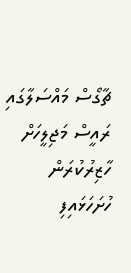ޗާގޯސް މައްސަލާގައި ރައީސް މަޖިލީހަށް ހާޒިރުކުރަން ހުށަހަޅައިފި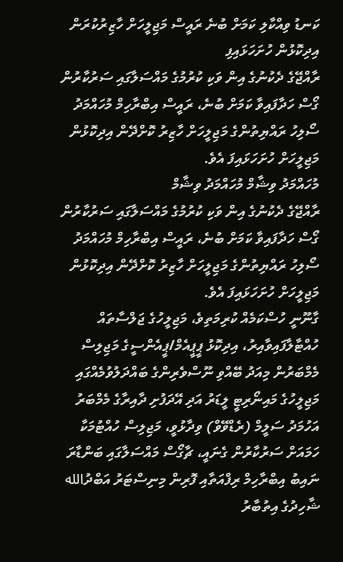ކަނޑު ވިއްކާލި ކަމަށް ބުނެ ރައީސް މަޖިލީހަށް ހާޒިރުކުރަން އިދިކޮޅުން ހުށަހަޅައިފި
ރާއްޖޭގެ ދެކުނުގެ އިން ވަކި ކުރުމުގެ މައްސަލާގައި ސަރުކާރުން ގޯސް ހަދާފައިވާ ކަމަށް ބުނެ، ރައީސް އިބްރާހިމް މުހައްމަދު ސޯލިހު ރައްޔިތުންގެ މަޖިލީހަށް ހާޒިރު ކޮށްދޭން އިދިކޮޅުން މަޖިލީހަށް ހުށަހަޅައިފަ އެވެ.
މުހައްމަދު ވިޝާމް މުހައްމަދު ވިޝާމް
ރާއްޖޭގެ ދެކުނުގެ އިން ވަކި ކުރުމުގެ މައްސަލާގައި ސަރުކާރުން ގޯސް ހަދާފައިވާ ކަމަށް ބުނެ، ރައީސް އިބްރާހިމް މުހައްމަދު ސޯލިހު ރައްޔިތުންގެ މަޖިލީހަށް ހާޒިރު ކޮށްދޭން އިދިކޮޅުން މަޖިލީހަށް ހުށަހަޅައިފަ އެވެ.
ގާނޫނީ ހުސްކަމެއް ކުރިމަތިވެ، މަޖިލީހުގެ ޖަލްސާތައް ހުއްޓާލާފައިވާއިރު، އިދިކޮޅު ޕީޕީއެމް/ޕީއެންސީގެ މަޖިލިސް މެމްބަރުން މިއަދު ބޭއްވި ނޫސްވެރިންގެ ބައްދަލުވުމެއްގައި މަޖިލީހުގެ މައިނޯރިޓީ ލީޑަރު އަދި އޭދަފުށި ދާއިރާގެ މެމްބަރު އަހުމަދު ސަލީމް (ރެޑްވޭވް) ވިދާޅުވީ، މަޖިލިސް ހުއްޓުމަކާ ހަމައަށް ސަރުކާރުން ގެނައީ، ޗާގޯސް މައްސަލާގައި ބަންޑާރަ ނައިބު އިބްރާހިމް ރިފްއަތާއި ފޮރިން މިނިސްޓަރު އަބްދުالله ޝާހިދުގެ އިތުބާރު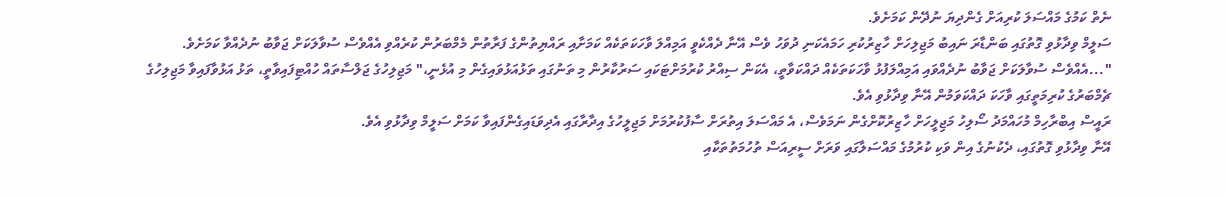ނެތް ކަމުގެ މައްސަލަ ކުރިއަށް ގެންދިޔަ ނުދޭން ކަމަށެވެ.
ސަލީމް ވިދާޅުވި ގޮތުގައި ބަންޑާރަ ނައިބު މަޖިލިހަށް ހާޒިރުކުރި ހަމައެކަނި ދުވަހު ވެސް އޭނާ ދެއްކެވީ އަމިއްލަ ވާހަކަތަކެއް ކަމަށާއި ރައްޔިތުންގެ ފަރާތުން މެމްބަރުން ކުރެއްވި އެއްވެސް ސުވާލަކަށް ޖަވާބު ނުދެއްވާ ކަމަށެވެ.
"...އެއްވެސް ސުވާލަކަށް ޖަވާބު ނުދެއްވައި އަމިއްލަފުޅު ވާހަކަތަކެއް ދައްކަވާތީ، އެކަން ސިއްރު ކުރުމަށްޓަކައި ސަރުކާރުން މި ތަނުގައި ތަޅުއަޅުވައިގެން މި އުޅެނީ،" މަޖިލިހުގެ ޖަލްސާތައް ހުއްޓިފައިވާތީ، ތަޅު އަޅުވާފައިވާ މަޖިލިހުގެ ޗެމްބަރުގެ ކުރިމަތީގައި ވާހަކަ ދައްކަވަމުން އޭނާ ވިދާޅުވި އެވެ.
ރައީސް އިބްރާހިމް މުހައްމަދު ސޯލިހު މަޖިލީހަށް ހާޒިރުކޮށްގެން ނަމަވެސް، އެ މައްސަލަ އިތުރަށް ސާފުކުރުމަށް މަޖިލީހުގެ އިދާރާގައި އެދިވަޑައިގެންފައިވާ ކަމަށް ސަލީމް ވިދާޅުވި އެވެ.
އޭނާ ވިދާޅުވި ގޮތުގައި، ދެކުނުގެ އިން ވަކި ކުރުމުގެ މައްސަލާގައި ވަރަށް ސީރިއަސް ތުހުމަތުތަކާއި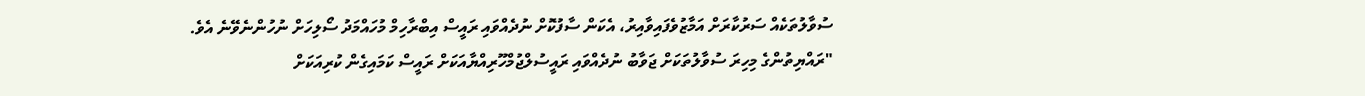ސުވާލުތަކެއް ސަރުކާރަށް އަމާޒުވެފައިވާއިރު، އެކަން ސާފުކޮށް ނުދެއްވައި ރައީސް އިބްރާހިމް މުހައްމަދު ސޯލިހަށް ނުހުންނެވޭނެ އެވެ.
"ރައްޔިތުންގެ މިހިރަ ސުވާލުތަކަށް ޖަވާބު ނުދެއްވައި ރައީސުލްޖުމްހޫރިއްޔާއަކަށް ރައީސް ކަމައިގެން ކުރިއަކަށް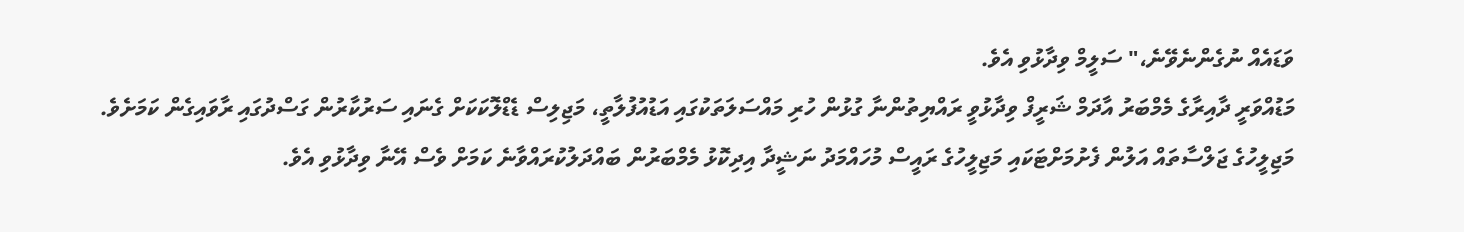ވަޑައެއް ނުގެންނެވޭނެ،" ސަލީމް ވިދާޅުވި އެވެ.
މަޑުއްވަރީ ދާއިރާގެ މެމްބަރު އާދަމް ޝަރީފް ވިދާޅުވީ ރައްޔިތުންނާ ގުޅުން ހުރި މައްސަލަތަކުގައި އަޑުއުފުލާތީ، މަޖިލިސް ޑެޑްލޮކަކަށް ގެނައި ސަރުކާރުން ގަސްދުގައި ރާވައިގެން ކަމަށެވެ.
މަޖިލީހުގެ ޖަލްސާތައް އަލުން ފެށުމަށްޓަކައި މަޖިލީހުގެ ރައީސް މުހައްމަދު ނަޝީދާ އިދިކޮޅު މެމްބަރުން ބައްދަލުކުރައްވާނެ ކަމަށް ވެސް އޭނާ ވިދާޅުވި އެވެ.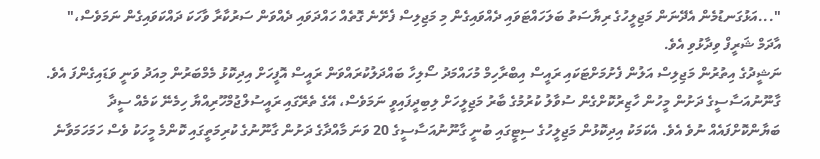"...އަޅުގަނޑުމެން އެދޭނަން މަޖިލީހުގެ ރިޔާސަތު ބަލަހައްޓަވައި ދެއްވައިގެން މި މަޖިލިސް ފެށޭނެ ގޮތެއް ހައްދަވައި ދެއްވަން ސަރުކާރާ ވާހަކަ ދައްކަވައިގެން ނަމަވެސް،" އާދަމް ޝަރީފް ވިދާޅުވި އެވެ.
ނަޝީދުގެ އިތުރުން މަޖިލިސް އަލުން ފެށުމަށްޓަކައި ރައީސް އިބްރާހިމް މުހައްމަދު ސޯލިހާ ބައްދަލުކުރައްވަން ރައީސް އޮފީހަށް އިދިކޮޅު މެމްބަރުން މިއަދު ވަނީ ވަޑައިގެންފަ އެވެ.
ގާނޫނުއަސާސީގެ ދަށުން މީހުން ހާޒިރުކޮށްގެން ސުވާލު ކުރުމުގެ ބާރު މަޖިލީހަށް ލިބިދީފައިވީ ނަމަވެސް، އޭގެ ތެރޭގައި ރައީސުލްޖުމްހޫރިއްޔާ ހިމެނޭ ކަމެއް ސީދާ ބަޔާންކޮށްފައެއް ނުވެ އެވެ. އެކަމަކު އިދިކޮޅުން މަޖިލީހުގެ ސިޓީގައި ބުނީ ގާނޫނުއަސާސީގެ 20 ވަނަ މާއްދާގެ ދަށުން ގާނޫނުގެ ކުރިމަތީގައި ކޮންމެ މީހަކު ވެސް ހަމަހަމަވާނެ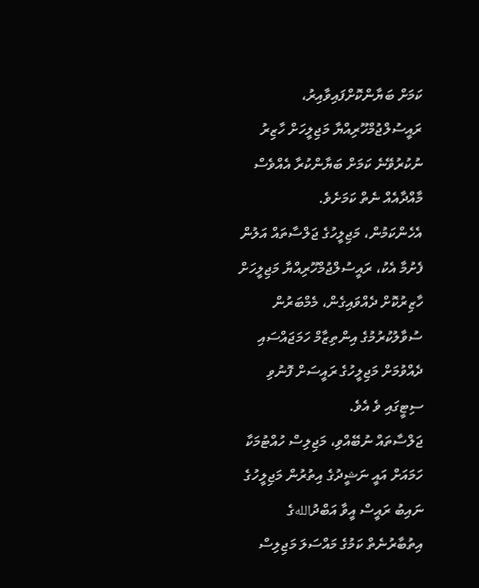ކަމަށް ބަޔާންކޮށްފައިވާއިރު، ރައީސުލްޖުމްހޫރިއްޔާ މަޖިލީހަށް ހާޒިރު ނުކުރުވޭނެ ކަމަށް ބަޔާންކުރާ އެއްވެސް މާއްދާއެއް ނެތް ކަމަށެވެ.
އެހެންކަމުން، މަޖިލީހުގެ ޖަލްސާތައް އަލުން ފެށުމާ އެކު، ރައީސުލްޖުމްހޫރިއްޔާ މަޖިލީހަށް ހާޒިރުކޮށް ދެއްވައިގެން، މެމްބަރުން ސުވާލުކުރުމުގެ އިންތިޒާމް ހަމަޖައްސައި ދެއްވުމަށް މަޖިލީހުގެ ރައީސަށް ފޮނުވި ސިޓީގައި ވެ އެވެ.
ޖަލްސާތައް ނުބޭއްވި، މަޖިލިސް ހުއްޓުމަކާ ހަމައަށް އައީ ނަޝީދުގެ އިތުރުން މަޖިލީހުގެ ނައިބު ރައީސް އީވާ އަބްދުاللهގެ އިތުބާރުނެތް ކަމުގެ މައްސަލަ މަޖިލިސް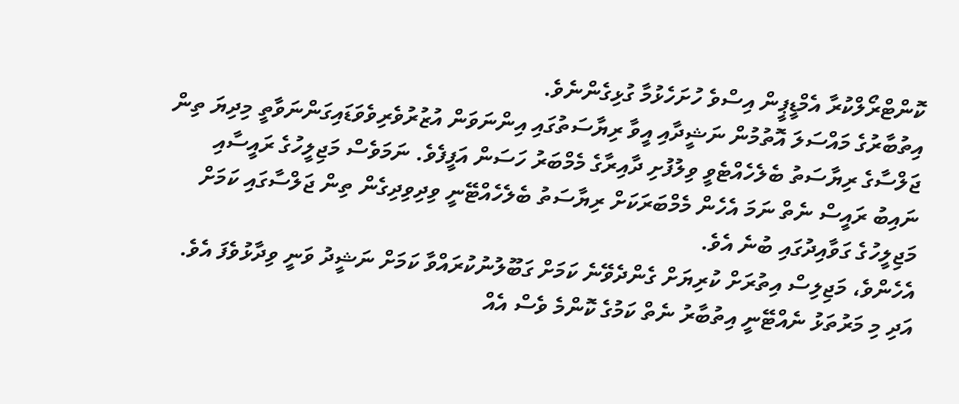ކޮންޓްރޯލްކުރާ އެމްޑީޕީން އިސްވެ ހުށަހެޅުމާ ގުޅިގެންނެވެ.
އިތުބާރުގެ މައްސަލަ އޮތުމުން ނަޝީދާއި އީވާ ރިޔާސަތުގައި އިންނަވަން އުޒުރުވެރިވެވަޑައިގަންނަވާތީ މިދިޔަ ތިން ޖަލްސާގެ ރިޔާސަތު ބެލެހެއްޓެވީ ވިލުފުށި ދާއިރާގެ މެމްބަރު ހަސަން އަފީފެވެ. ނަމަވެސް މަޖިލީހުގެ ރައީސާއި ނައިބު ރައީސް ނެތް ނަމަ އެހެން މެމްބަރަކަށް ރިޔާސަތު ބެލެހެއްޓޭނީ ވިދިވިދިގެން ތިން ޖަލްސާގައި ކަމަށް މަޖިލީހުގެ ގަވާއިދުގައި ބުނެ އެވެ.
އެހެންވެ، މަޖިލިސް އިތުރަށް ކުރިޔަށް ގެންދެވޭނެ ކަމަށް ގަބޫލުނުކުރައްވާ ކަމަށް ނަޝީދު ވަނީ ވިދާޅުވެފަ އެވެ. އަދި މި މަރުތަޅު ނެއްޓޭނީ އިތުބާރު ނެތް ކަމުގެ ކޮންމެ ވެސް އެއް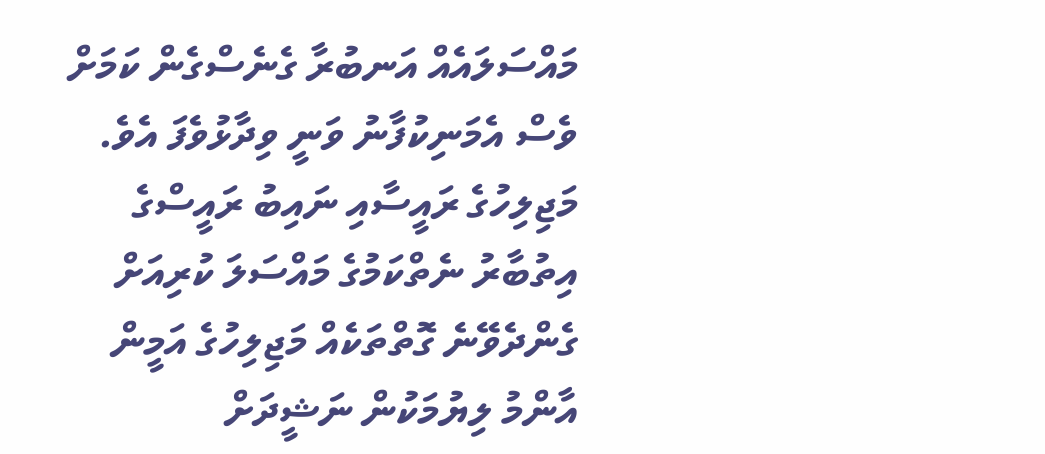މައްސަލައެއް އަނބުރާ ގެނެސްގެން ކަމަށް ވެސް އެމަނިކުފާނު ވަނީ ވިދާޅުވެފަ އެވެ.
މަޖިލިހުގެ ރައީސާއި ނައިބު ރައީސްގެ އިތުބާރު ނެތްކަމުގެ މައްސަލަ ކުރިއަށް ގެންދެވޭނެ ގޮތްތަކެއް މަޖިލިހުގެ އަމީން އާންމު ލިޔުމަކުން ނަޝީދަށް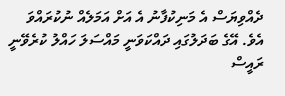ދެއްވިޔަސް އެ މަނިކުފާނު އެ އަށް އަމަލެއް ނުކުރައްވަ އެވެ. އޭގެ ބަދަލުގައި ދައްކަވަނީ މައްސަލަ ހައްލު ކުރެވޭނީ ރައީސް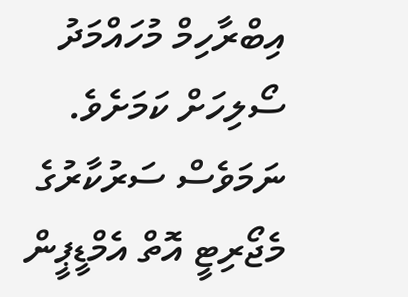އިބްރާހިމް މުހައްމަދު ސޯލިހަށް ކަމަށެވެ.
ނަމަވެސް ސަރުކާރުގެ މެޖޯރިޓީ އޮތް އެމްޑީޕީން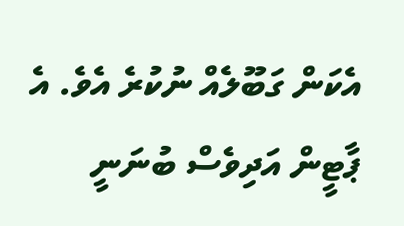އެކަން ގަބޫލެއް ނުކުރެ އެވެ. އެ ޕާޓީން އަދިވެސް ބުނަނީ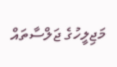މަޖިލީހުގެ ޖަލްސާތައް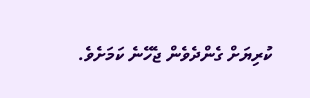ކުރިޔަށް ގެންދެވެން ޖެހޭނެ ކަމަށެވެ.